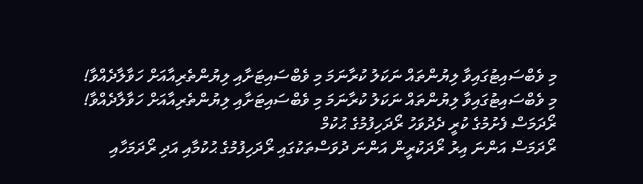މި ވެބްސައިޓުގައިވާ ލިޔުންތައް ނަކަލު ކުރާނަމަ މި ވެބްސައިޓަށާއި ލިޔުންތެރިއާއަށް ހަވާލާދެއްވާ!
މި ވެބްސައިޓުގައިވާ ލިޔުންތައް ނަކަލު ކުރާނަމަ މި ވެބްސައިޓަށާއި ލިޔުންތެރިއާއަށް ހަވާލާދެއްވާ!
ރޯދަމަސް ފެށުމުގެ ކުރީ ދެދުވަހު ރޯދަހިފުމުގެ ޙުކުމް
ރޯދަމަސް އަންނަ އިރު ރޯދަކުރީން އަންނަ ދުވަސްތަކުގައި ރޯދަހިފުމުގެ ޙުކުމާއި އަދި ރޯދަމަހާއި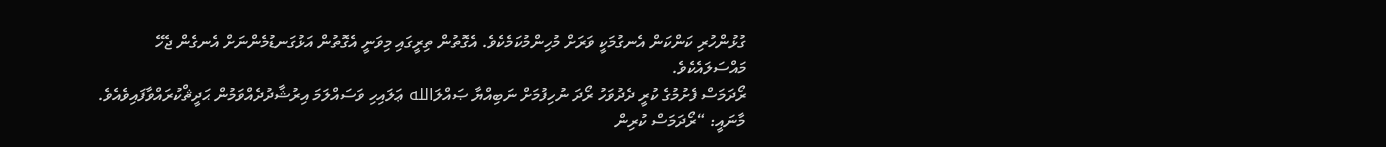ގުޅުންހުރި ކަންކަން އެނގުމަކީ ވަރަށް މުހިންމުކަމެކެވެ. އެގޮތުން ތިރީގައި މިވަނީ އެގޮތުން އަޅުގަނޑުމެންނަށް އެނގެން ޖެހޭ މައްސަލައެކެވެ.
ރޯދަމަސް ފެށުމުގެ ކުރީ ދެދުވަހު ރޯދަ ނުހިފުމަށް ނަބިއްޔާ ޞައްލަالله ޢަލައިހި ވަސައްލަމަ އިރުޝާދުދެއްވަމުން ޙަދީޘްކުރައްވާފައިވެއެވެ.
މާނައީ: “ރޯދަމަސް ކުރިން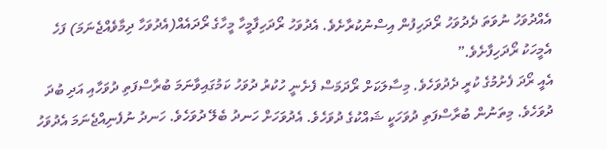އެއްދުވަހު ނުވަތަ ދެދުވަހު ރޯދަހިފުން އިސްނުކުރާށެވެ. އެދުވަހު ރޯދަހިފާމީހާ މީހާގެ ރޯދައެއް(އެދުވަހާ ދިމާވެއްޖެނަމަ) ފަހެ އެމީހަކު ރޯދަހިފާށެވެ.”
އެއީ ރޯދަ ފެށުމުގެ ކުރީ ދެދުވަހެވެ. މިސާލަކަށް ރޯދަމަސް ފެށެނީ ހުކުރު ދުވަހު ކަމުގައިވާނަމަ ބުރާސްފަތި ދުވަހާއި އަދި ބުދަ ދުވަހެވެ. މިތަނުން ބުރާސްފަތި ދުވަހަކީ ޝައްކުގެ ދުވަހެވެ. އެދުވަހަށް ހަނދު ބެލޭ ދުވަހެވެ. ހަނދު ނުފެނިއްޖެނަމަ އެދުވަހު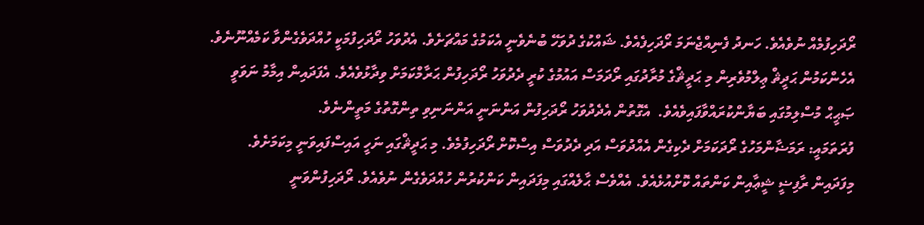ރޯދަހިފުމެއް ނުވެއެވެ. ހަނދު ފެނިއްޖެނަމަ ރޯދަހިފެއެވެ. ޝައްކުގެ ދުވަހޭ ބުނެވެނީ އެކަމުގެ މައްޗަށެވެ. އެދުވަހު ރޯދަހިފުމަކީ ހުއްދަވެގެންވާ ކަމެއްނޫނެވެ.
އެހެންކަމުން ޙަދީޘް ޢިލްމުވެރިން މި ޙަދީޘްގެ މުރާދުގައި ރޯދަމަސް އައުމުގެ ކުރީ ދެދުވަހު ރޯދަހިފުން ޙަރާމްކަމަށް ވިދާޅުވެއެވެ. އެފަދައިން އިމާމު ނަވަވީ ޞަޙީޙް މުސްލިމުގައި ބަޔާންކުރައްވާފައިވެއެވެ.  އެގޮތުން އެދެދުވަހު ރޯދަހިފުން އަންނަނީ އަންނަނިވި ތިންގޮތުގެ މަތީންނެވެ.
ފުރަތަމައީ: ރަމަޟާންމަހުގެ ރޯދަކަމަށް ދެކިގެން އެއްދުވަސް އަދި ދެދުވަސް އިސްކޮށް ރޯދަހިފުމެވެ. މި ޙަދީޘްގައި ނަހީ އައިސްފައިވަނީ މިކަމަށެވެ. މިފަދައިން ރާފިޟީ ޝީޢާއިން ކަންތައް ކޮށްއުޅެއެވެ. އެއްވެސް ޙާލެއްގައި މިފަދައިން ކަންކުރުން ހުއްދަވެގެން ނުވެއެވެ. ރޯދަހިފުންވަނީ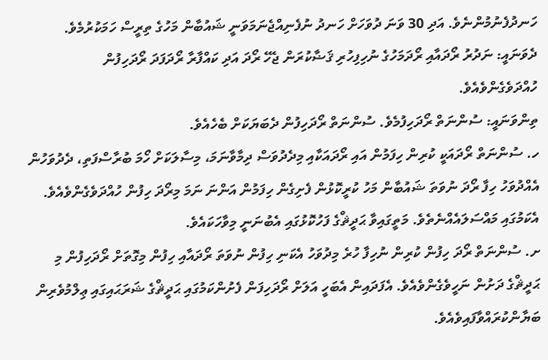ހަނދުފެނުމުންނެވެ. އަދި 30 ވަނަ ދުވަހަށް ހަނދު ނުފެނިއްޖެނަމަވަނީ ޝައުބާން މަހުގެ ތިރީސް ހަމަކުރުމެވެ.
ދެވަނައީ: ނަދުރު ރޯދައާއި ރޯދަމަހުގެ ނުހިފިހުރި ޤަޟާކުރަން ޖެހޭ ރޯދަ އަދި ކައްފާރާ ރޯދަފަދަ ރޯދަހިފުން ހުއްދަވެގެންވެއެވެ.
ތިންވަނައީ: ސުންނަތް ރޯދަހިފުމެވެ. ސުންނަތް ރޯދަހިފުން ދެބަޔަކަށް ބެހެއެވެ.
ހ. ސުންނަތް ރޯދައަކީ ކުރިން ހިފަމުން އައި ރޯދައަކާއި މިދެދުވަސް ދިމާވާނަމަ، މިސާލަކަށް ހޯމަ ބުރާސްފަތި، ދެދުވަހުން އެއްދުވަހު ހިފާ ރޯދަ ނުވަތަ ޝައުބާން މަހު ކުރީކޮޅުން ފެށިގެން ހިފަމުން އަންނަ ނަމަ މިރޯދަ ހިފުން ހުއްދަވެގެންވެއެވެ. އެކަމުގައި މައްސަލައެއްނެތެވެ. މަތީގައިވާ ޙަދީޘްގެ ފަހުކޮޅުގައި އެބުނަނީ މިވާހަކައެވެ.
ށ. ސުންނަތް ރޯދަ ހިފުން ކުރިން ނުހިފާ ހުރެ މިދުވަހު އެކަނި ހިފުން ނުވަތަ ރޯދައާއި ހިފުން މިގޮތަށް ރޯދަހިފުން މި ޙަދީޘްގެ ދަށުން ނަހީވެގެންވެއެވެ. އެފަދައިން އެބަހީ އަލަށް ރޯދަހިފަން ފެށުންކަމުގައި ޙަދީޘްގެ ޝަރަޙައިގައި ޢިލްމުވެރިން ބަޔާންކުރައްވާފައިވެއެވެ.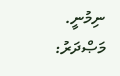ނިމުނީ.
މަޞްދަރު: